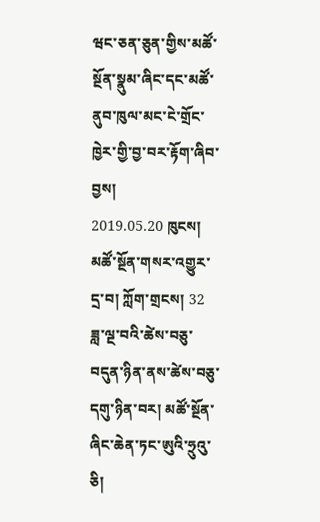ཝང་ཅན་ཅུན་གྱིས་མཚོ་སྔོན་སྣུམ་ཞིང་དང་མཚོ་ནུབ་ཁུལ་མང་ངེ་གྲོང་ཁྱེར་གྱི་བྱ་བར་རྟོག་ཞིབ་བྱས།
2019.05.20 ཁུངས། མཚོ་སྔོན་གསར་འགྱུར་དྲ་བ། ཀློག་གྲངས། 32
ཟླ་ལྔ་བའི་ཚེས་བཅུ་བདུན་ཉིན་ནས་ཚེས་བཅུ་དགུ་ཉིན་བར། མཚོ་སྔོན་ཞིང་ཆེན་ཏང་ཨུའི་ཧྲུའུ་ཅི།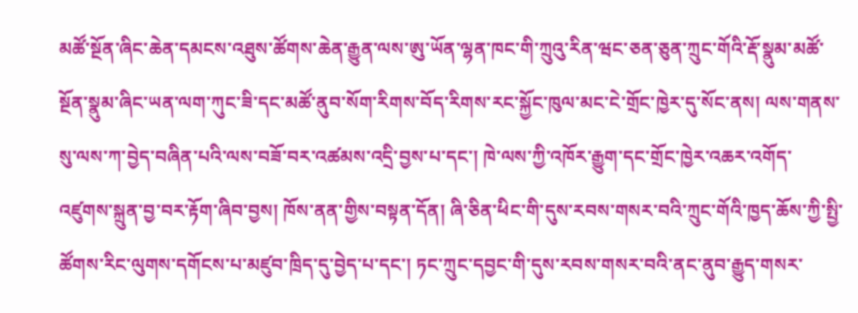མཚོ་སྔོན་ཞིང་ཆེན་དམངས་འཐུས་ཚོགས་ཆེན་རྒྱུན་ལས་ཨུ་ཡོན་ལྷན་ཁང་གི་ཀྲུའུ་རིན་ཝང་ཅན་ཅུན་ཀྲུང་གོའི་རྡོ་སྣུམ་མཚོ་སྔོན་སྣུམ་ཞིང་ཡན་ལག་ཀུང་ཟི་དང་མཚོ་ནུབ་སོག་རིགས་བོད་རིགས་རང་སྐྱོང་ཁུལ་མང་ངེ་གྲོང་ཁྱེར་དུ་སོང་ནས། ལས་གནས་སུ་ལས་ཀ་བྱེད་བཞིན་པའི་ལས་བཟོ་བར་འཚམས་འདྲི་བྱས་པ་དང་། ཁེ་ལས་ཀྱི་འཁོར་རྒྱུག་དང་གྲོང་ཁྱེར་འཆར་འགོད་འཛུགས་སྐྲུན་བྱ་བར་རྟོག་ཞིབ་བྱས། ཁོས་ནན་གྱིས་བསྟན་དོན། ཞི་ཅིན་ཕིང་གི་དུས་རབས་གསར་བའི་ཀྲུང་གོའི་ཁྱད་ཆོས་ཀྱི་སྤྱི་ཚོགས་རིང་ལུགས་དགོངས་པ་མཛུབ་ཁྲིད་དུ་བྱེད་པ་དང་། ཏང་ཀྲུང་དབྱང་གི་དུས་རབས་གསར་བའི་ནང་ནུབ་རྒྱུད་གསར་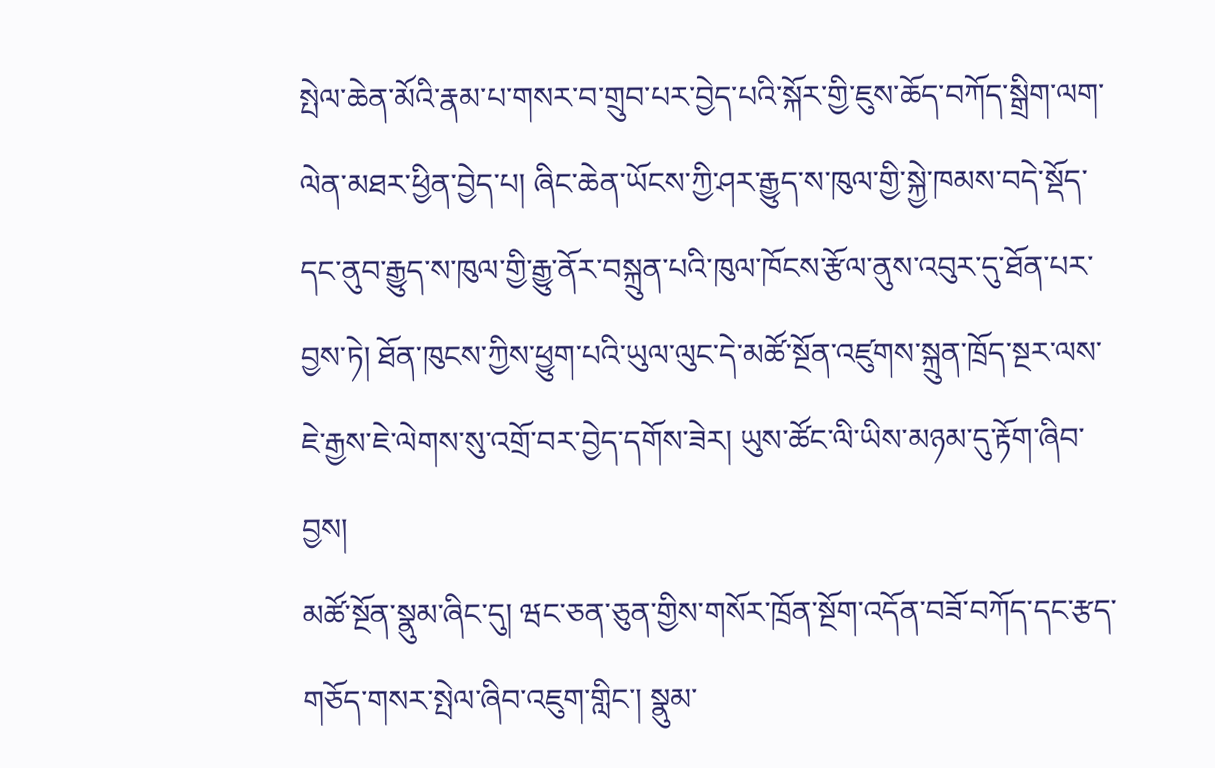སྤེལ་ཆེན་མོའི་རྣམ་པ་གསར་བ་གྲུབ་པར་བྱེད་པའི་སྐོར་གྱི་ཇུས་ཆོད་བཀོད་སྒྲིག་ལག་ལེན་མཐར་ཕྱིན་བྱེད་པ། ཞིང་ཆེན་ཡོངས་ཀྱི་ཤར་རྒྱུད་ས་ཁུལ་གྱི་སྐྱེ་ཁམས་བདེ་སྡོད་དང་ནུབ་རྒྱུད་ས་ཁུལ་གྱི་རྒྱུ་ནོར་བསྐྲུན་པའི་ཁུལ་ཁོངས་རྩོལ་ནུས་འབུར་དུ་ཐོན་པར་བྱས་ཏེ། ཐོན་ཁུངས་ཀྱིས་ཕྱུག་པའི་ཡུལ་ལུང་དེ་མཚོ་སྔོན་འཛུགས་སྐྲུན་ཁྲོད་སྔར་ལས་ཇེ་རྒྱས་ཇེ་ལེགས་སུ་འགྲོ་བར་བྱེད་དགོས་ཟེར། ཡུས་ཚོང་ལི་ཡིས་མཉམ་དུ་རྟོག་ཞིབ་བྱས།
མཚོ་སྔོན་སྣུམ་ཞིང་དུ། ཝང་ཅན་ཅུན་གྱིས་གསོར་ཁྲོན་སྔོག་འདོན་བཟོ་བཀོད་དང་རྩད་གཅོད་གསར་སྤེལ་ཞིབ་འཇུག་གླིང་། སྣུམ་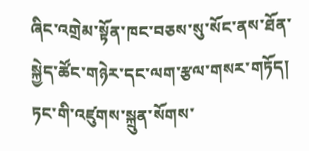ཞིང་འགྲེམ་སྟོན་ཁང་བཅས་སུ་སོང་ནས་ཐོན་སྐྱེད་ཚོང་གཉེར་དང་ལག་རྩལ་གསར་གཏོད། ཏང་གི་འཛུགས་སྐྲུན་སོགས་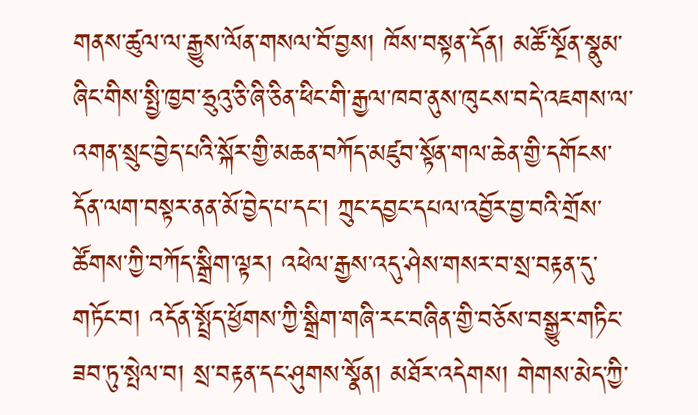གནས་ཚུལ་ལ་རྒྱུས་ལོན་གསལ་བོ་བྱས། ཁོས་བསྟན་དོན། མཚོ་སྔོན་སྣུམ་ཞིང་གིས་སྤྱི་ཁྱབ་ཧྲུའུ་ཅི་ཞི་ཅིན་ཕིང་གི་རྒྱལ་ཁབ་ནུས་ཁུངས་བདེ་འཇགས་ལ་འགན་སྲུང་བྱེད་པའི་སྐོར་གྱི་མཆན་བཀོད་མཛུབ་སྟོན་གལ་ཆེན་གྱི་དགོངས་དོན་ལག་བསྟར་ནན་མོ་བྱེད་པ་དང་། ཀྲུང་དབྱང་དཔལ་འབྱོར་བྱ་བའི་གྲོས་ཚོགས་ཀྱི་བཀོད་སྒྲིག་ལྟར། འཕེལ་རྒྱས་འདུ་ཤེས་གསར་བ་སྲ་བརྟན་དུ་གཏོང་བ། འདོན་སྤྲོད་ཕྱོགས་ཀྱི་སྒྲིག་གཞི་རང་བཞིན་གྱི་བཅོས་བསྒྱུར་གཏིང་ཟབ་ཏུ་སྤེལ་བ། སྲ་བརྟན་དང་ཤུགས་སྣོན། མཐོར་འདེགས། གེགས་མེད་ཀྱི་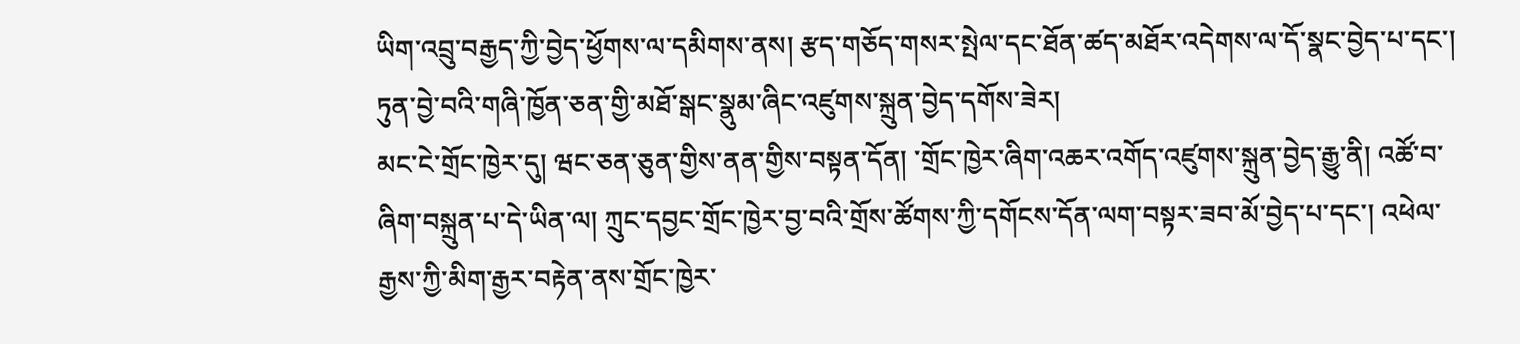ཡིག་འབྲུ་བརྒྱད་ཀྱི་བྱེད་ཕྱོགས་ལ་དམིགས་ནས། རྩད་གཅོད་གསར་སྤེལ་དང་ཐོན་ཚད་མཐོར་འདེགས་ལ་དོ་སྣང་བྱེད་པ་དང་། ཏུན་བྱེ་བའི་གཞི་ཁྱོན་ཅན་གྱི་མཐོ་སྒང་སྣུམ་ཞིང་འཛུགས་སྐྲུན་བྱེད་དགོས་ཟེར།
མང་ངེ་གྲོང་ཁྱེར་དུ། ཝང་ཅན་ཅུན་གྱིས་ནན་གྱིས་བསྟན་དོན། ་གྲོང་ཁྱེར་ཞིག་འཆར་འགོད་འཛུགས་སྐྲུན་བྱེད་རྒྱུ་ནི། འཚོ་བ་ཞིག་བསྐྲུན་པ་དེ་ཡིན་ལ། ཀྲུང་དབྱང་གྲོང་ཁྱེར་བྱ་བའི་གྲོས་ཚོགས་ཀྱི་དགོངས་དོན་ལག་བསྟར་ཟབ་མོ་བྱེད་པ་དང་། འཕེལ་རྒྱས་ཀྱི་མིག་རྒྱར་བརྟེན་ནས་གྲོང་ཁྱེར་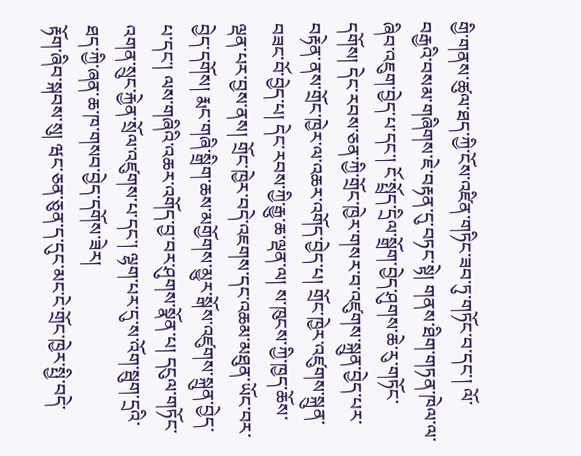གྱི་གནས་ཚུལ་ཐད་ཀྱི་ངོས་འཛིན་གཏིང་ཟབ་ཏུ་གཏོང་བ་དང་། ལོ་བརྒྱའི་བསམ་གཞིགས་ཇེ་བརྟན་དུ་བཏང་སྟེ། གནས་ཐིག་གཏན་ཁེལ་ལ་ཞིབ་འཇུག་བྱེད་པ་དང་། ངོ་སྤྲོད་དྲིལ་སྒྲོག་བྱེད་ཤུགས་ཆེ་རུ་གཏོང་དགོས། དེང་རབས་ཅན་ཀྱི་གྲོང་ཁྱེར་གསར་བ་འཛུགས་སྐྲུན་བྱེད་པར་བརྟེན་ནས་གྲོང་ཁྱེར་ལ་འཆར་འགོད་བྱེད་པ། གྲོང་ཁྱེར་འཛུགས་སྐྲུན་བཟང་བོ་བྱེད་པ། དེང་རབས་ཀྱི་རྒྱུ་ཆ་ལྡན་ལ། ས་ཁུངས་ཀྱི་ཁྱད་ཆོས་ལྡན་པར་བྱས་ནས། གྲོང་ཁྱེར་བདེ་འཇགས་དང་འཆམ་མཐུན་ཡོང་བར་བྱེད་དགོས། རྨང་གཞི་སྒྲིག་ཆས་མགྱོགས་མྱུར་སྒོས་འཛུགས་སྐྲུན་བྱེད་པ་དང་། ལས་གཞིའི་འཆར་འགོད་བྱ་བར་ཤུགས་སྣོན་པ། དངུལ་གཏོང་འགན་སྲུང་རྐྱེན་སྲོལ་འཛུགས་པ་དང་། ལྷག་པར་དུ་ས་འོག་སྦུག་དྲའི་ཐད་ཀྱི་ཞན་ཆ་ཁ་གསབ་བྱེད་དགོས་ཟེར།
རྟོག་ཞིབ་སྐབས་སུ། ཝང་ཅན་ཅུན་ད་དུང་མང་ངེ་གྲོང་ཁྱེར་སྤྱི་བདེ་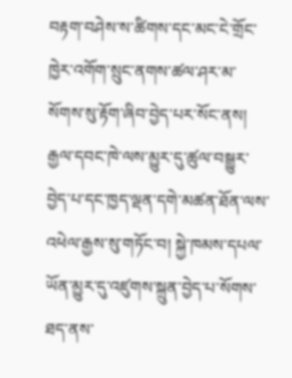བརྟག་བཤེས་ས་ཚིགས་དང་མང་ངེ་གྲོང་ཁྱེར་འགོག་སྲུང་ནགས་ཚལ་ཤར་མ་སོགས་སུ་རྟོག་ཞིབ་བྱེད་པར་སོང་ནས། རྒྱལ་དབང་ཁེ་ལས་མྱུར་དུ་ཚུལ་བསྒྱུར་བྱེད་པ་དང་ཁྱད་ལྡན་དགེ་མཚན་ཐོན་ལས་འཕེལ་རྒྱས་སུ་གཏོང་བ། སྐྱེ་ཁམས་དཔལ་ཡོན་མྱུར་དུ་འཛུགས་སྐྲུན་བྱེད་པ་སོགས་ཐད་ནས་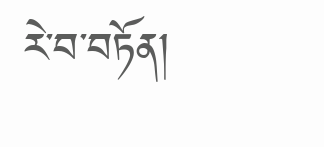རེ་བ་བཏོན།